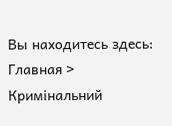Вы находитесь здесь: Главная > Кримінальний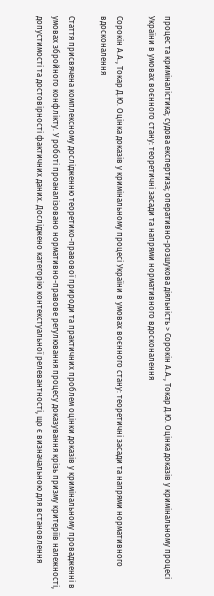процес та криміналістика; судова експертиза; оперативно-розшукова діяльність > Сорокін А.А., Токар Д.Ю. Оцінка доказів у кримінальному процесі України в умовах воєнного стану: теоретичні засади та напрями нормативного вдосконалення

Сорокін А.А., Токар Д.Ю. Оцінка доказів у кримінальному процесі України в умовах воєнного стану: теоретичні засади та напрями нормативного вдосконалення

Стаття присвячена комплексному дослідженню теоретико-правової природи та практичних проблем оцінки доказів у кримінальному провадженні в умовах збройного конфлікту. У роботі проаналізовано нормативно-правове регулювання процесу доказування крізь призму критеріїв належності, допустимості та достовірності фактичних даних. Досліджено категорію контекстуальної релевантності, що є визначальною для встановлення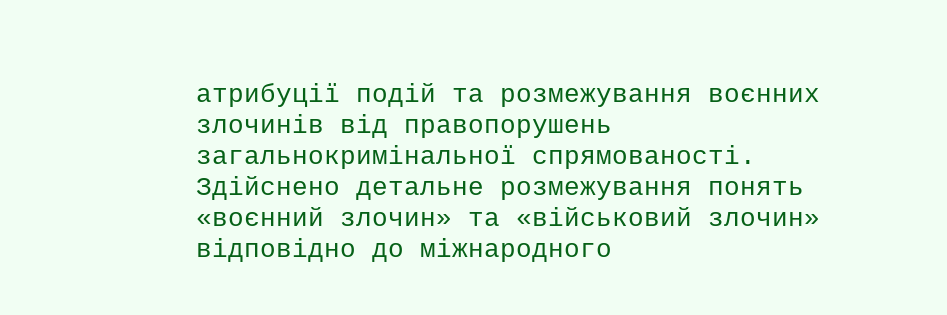атрибуції подій та розмежування воєнних злочинів від правопорушень загальнокримінальної спрямованості. Здійснено детальне розмежування понять «воєнний злочин» та «військовий злочин» відповідно до міжнародного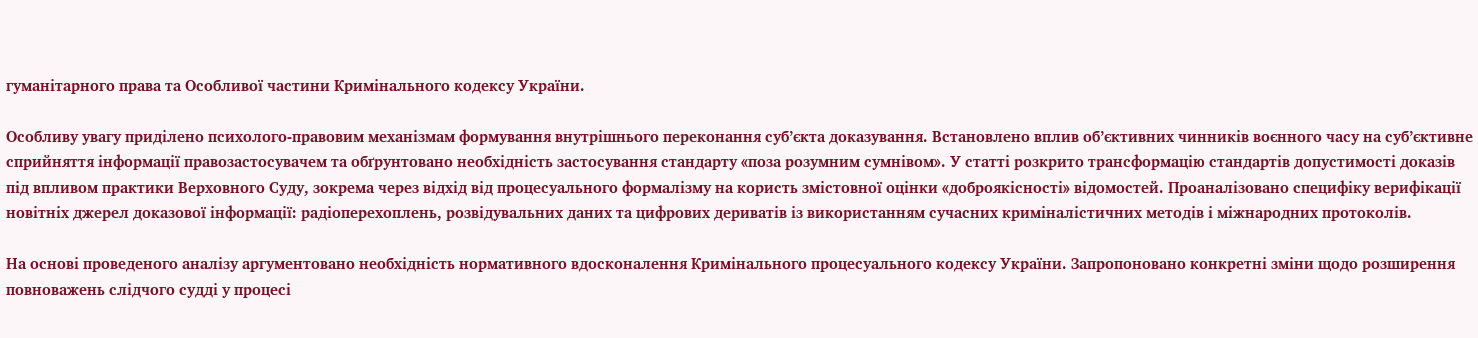гуманітарного права та Особливої частини Кримінального кодексу України.

Особливу увагу приділено психолого-правовим механізмам формування внутрішнього переконання суб’єкта доказування. Встановлено вплив об’єктивних чинників воєнного часу на суб’єктивне сприйняття інформації правозастосувачем та обґрунтовано необхідність застосування стандарту «поза розумним сумнівом». У статті розкрито трансформацію стандартів допустимості доказів під впливом практики Верховного Суду, зокрема через відхід від процесуального формалізму на користь змістовної оцінки «доброякісності» відомостей. Проаналізовано специфіку верифікації новітніх джерел доказової інформації: радіоперехоплень, розвідувальних даних та цифрових дериватів із використанням сучасних криміналістичних методів і міжнародних протоколів.

На основі проведеного аналізу аргументовано необхідність нормативного вдосконалення Кримінального процесуального кодексу України. Запропоновано конкретні зміни щодо розширення повноважень слідчого судді у процесі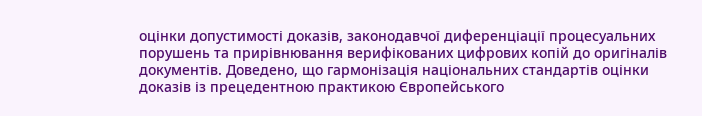оцінки допустимості доказів, законодавчої диференціації процесуальних порушень та прирівнювання верифікованих цифрових копій до оригіналів документів. Доведено, що гармонізація національних стандартів оцінки доказів із прецедентною практикою Європейського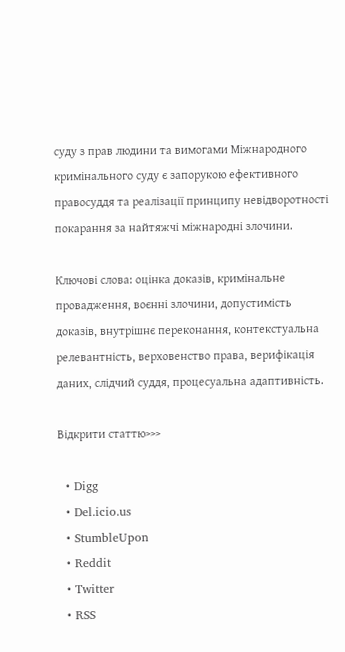суду з прав людини та вимогами Міжнародного кримінального суду є запорукою ефективного правосуддя та реалізації принципу невідворотності покарання за найтяжчі міжнародні злочини.

Ключові слова: оцінка доказів, кримінальне провадження, воєнні злочини, допустимість доказів, внутрішнє переконання, контекстуальна релевантність, верховенство права, верифікація даних, слідчий суддя, процесуальна адаптивність.

Відкрити статтю>>>

  • Digg
  • Del.icio.us
  • StumbleUpon
  • Reddit
  • Twitter
  • RSS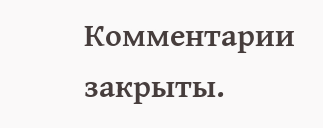Комментарии закрыты.